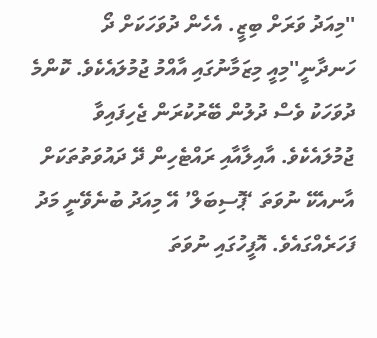''މިއަދު ވަރަށް ބިޒީ. އެހެން ދުވަހަކަށް ދޯ ހަނދާނީ''މިއީ މިޒަމާނުގައި އާއްމު ޖުމުލައެކެވެ. ކޮންމެ ދުވަހަކު ވެސް ދުލުން ބޭރުކުރަން ޖެހިފައިވާ ޖުމުލައެކެވެ. އާއިލާއާއި ރައްޓެހިން ދޭ ދައުވަތުތަކަށް އާނއެކޭ ނުވަތަ ‘ޕޮސިބަލް’ އޭ މިއަދު ބުނެވޭނީ މަދު ފަހަރެއްގައެވެ. އޮފީހުގައި ނުވަތަ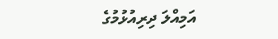އަމިއްލަ ދިރިއުޅުމުގެ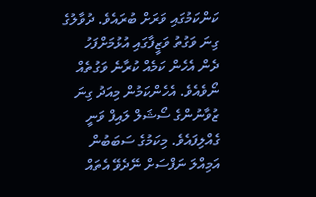ކަންކަމުގައި ވަރަށް ބުރައެވެ. ދުވާލުގެ ގިނަ ވަގުތު ވަޒީފާގައި އުޅުމަށްފަހު ދެން އެހެން ކަމެއް ކުރާނެ ވަގުތެއް ނޯވެއެވެ. އެހެންކަމުން މިއަދު ގިނަ ޒުވާނުންގެ ސޯޝަލް ލައިފް ވަނީ ގެއްލިފައެވެ. މިކަމުގެ ސަބަބުން އަމިއްލަ ނަފްސަށް ނޭދެވޭ އެތައް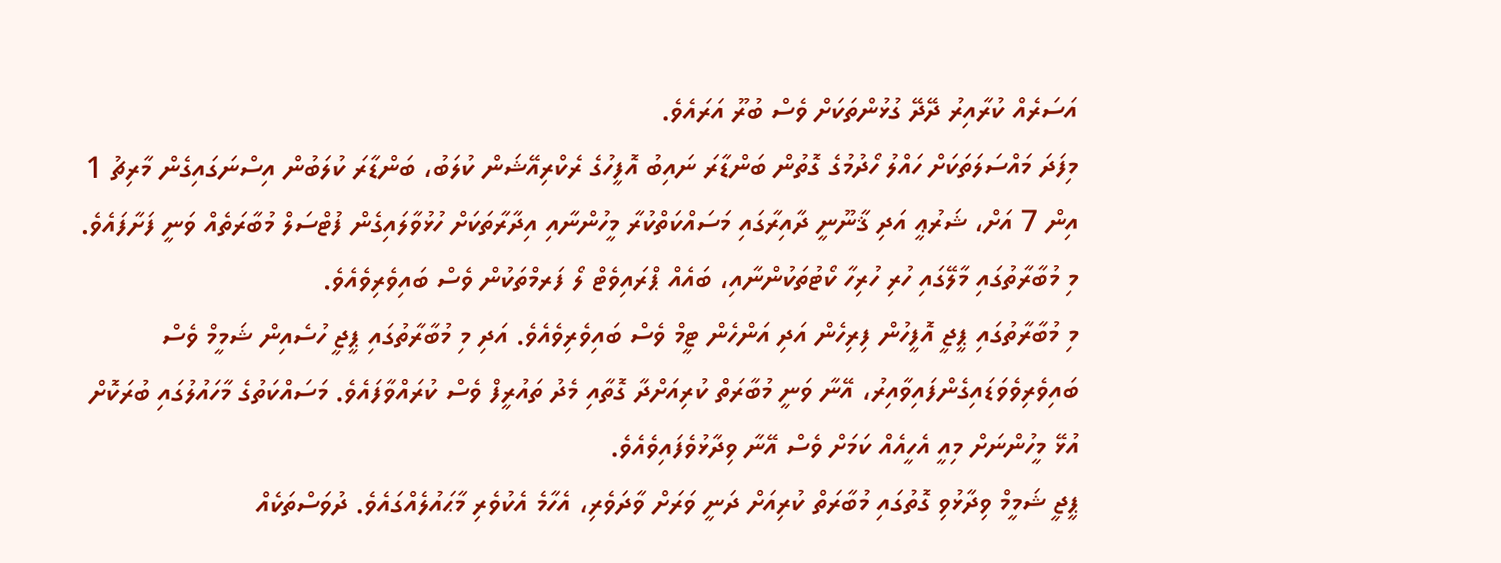އަސަރެއް ކުރާއިރު ދޭދޭ ގުޅުންތަކަށް ވެސް ބުރޫ އަރައެވެ.
މިފަދަ މައްސަލަތަކަށް ހައްލު ހޯދުމުގެ ގޮތުން ބަންޑާރަ ނައިބު އޮފީހުގެ ރެކްރިއޭޝަން ކުލަބު، ބަންޑާރަ ކުލަބުން އިސްނަގައިގެން މާރިޗު 1 އިން 7 އަށް، ޝަރުޢީ އަދި ޤާނޫނީ ދާއިރާގައި މަސައްކަތްކުރާ މީހުންނާއި އިދާރާތަކަށް ހުޅުވާލައިގެން ފުޓްސަލް މުބާރަތެއް ވަނީ ފަށާފައެވެ. މި މުބާރާތުގައި މާލޭގައި ހުރި ހުރިހާ ކޯޓުތަކުންނާއި، ބައެއް ޕްރައިވެޓް ލޯ ފަރމްތަކުން ވެސް ބައިވެރިވެއެވެ.
މި މުބާރާތުގައި ޕީޖީ އޮފީހުން ފިރިހެން އަދި އަންހެން ޓީމް ވެސް ބައިވެރިވެއެވެ. އަދި މި މުބާރާތުގައި ޕީޖީ ހުސެއިން ޝަމީމް ވެސް ބައިވެރިވެވަޑައިގެންފައިވާއިރު، އޭނާ ވަނީ މުބާރަތް ކުރިއަށްދާ ގޮތާއި މެދު ތައުރީފް ވެސް ކުރައްވާފައެވެ. މަސައްކަތުގެ މާހައުލުގައި ބުރަކޮށް އުޅޭ މީހުންނަށް މިއީ އެހީއެއް ކަމަށް ވެސް އޭނާ ވިދާޅުވެފައިވެއެވެ.
ޕީޖީ ޝަމީމް ވިދާޅުވި ގޮތުގައި މުބާރަތް ކުރިއަށް ދަނީ ވަރަށް ވާދަވެރި، އެހާމެ އެކުވެރި މާޙައުލެއްގައެވެ. ދުވަސްތަކެއް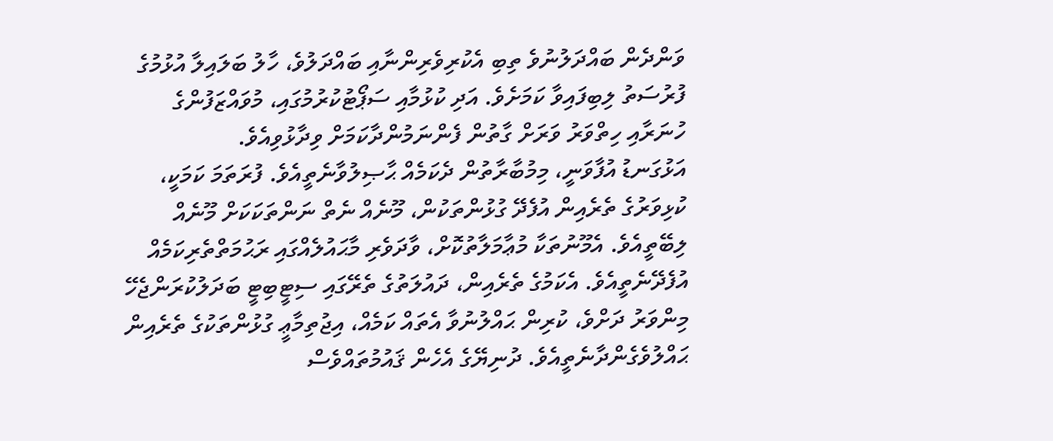ވަންދެން ބައްދަލުނުވެ ތިބި އެކުރިވެރިންނާއި ބައްދަލުވެ، ހާލު ބަލައިލާ އުޅުމުގެ ފުރުސަތު ލިބިފައިވާ ކަމަށެވެ. އަދި ކުޅުމާއި ސަޕޯޓުކުރުމުގައި، މުވައްޒަފުންގެ ހުނަރާއި ހިތްވަރު ވަރަށް ގާތުން ފެންނަމުންދާކަމަށް ވިދާޅުވިއެވެ.
އަޅުގަނޑު އުފާވަނީ، މިމުބާރާތުން ދެކަމެއް ޙާޞިލުވާނެތީއެވެ. ފުރަތަމަ ކަމަކީ، ކުޅިވަރުގެ ތެރެއިން އުފެދޭ ގުޅުންތަކުން، މޫނެއް ނެތް ނަންތަކަކަށް މޫނެއް ލިބޭތީއެވެ. އެމޫނުތަކާ މުޢާމަލާތުކޮށް، ވާދަވެރި މާޙައުލެއްގައި ރަޙުމަތްތެރިކަމެއް އުފެދޭނެތީއެވެ. އެކަމުގެ ތެރެއިން، ދައުލަތުގެ ތެރޭގައި ސިޓީބިޓީ ބަދަލުކުރަންޖެހޭ މިންވަރު ދަށްވެ، ކުރިން ޙައްލުނުވާ އެތައް ކަމެއް، އިޖުތިމާޢީ ގުޅުންތަކުގެ ތެރެއިން ޙައްލުވެގެންދާނެތީއެވެ. ދުނިޔޭގެ އެހެން ޤައުމުތައްވެސް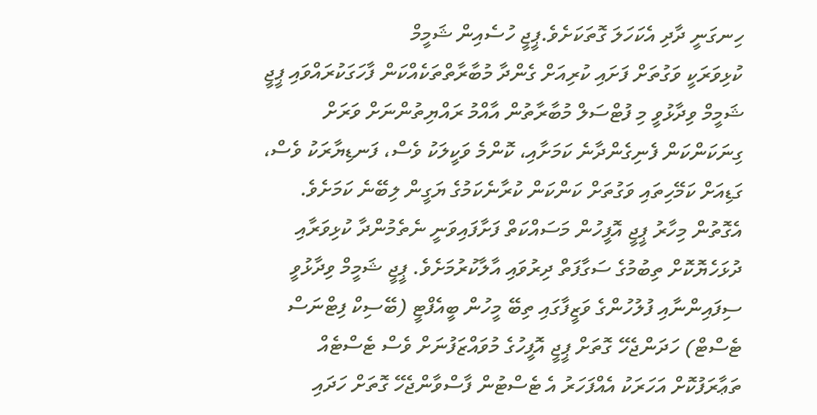ހިނގަނީ ދާދި އެކަހަލަ ގޮތަކަށެވެ.ޕީޖީ ހުސެއިން ޝަމީމް
ކުޅިވަރަކީ ވަގުތަށް ފަށައި ކުރިއަށް ގެންދާ މުބާރާތްތަކެއްކަން ފާހަގަކުރައްވައި ޕީޖީ ޝަމީމް ވިދާޅުވީ މި ފުޓްސަލް މުބާރާތުން އާއްމު ރައްޔިތުންނަށް ވަރަށް ގިނަކަންކަން ފެނިގެންދާނެ ކަމަށާއި، ކޮންމެ ވަކީލަކު ވެސް، ފަނޑިޔާރަކު ވެސް، ގަޑިއަށް ކަމޭހިތައި ވަގުތަށް ކަންކަން ކުރާނެކަމުގެ ޔަގީން ލިބޭނެ ކަމަށެވެ.
އެގޮތުން މިހާރު ޕީޖީ އޮފީހުން މަސައްކަތް ފަށާފައިވަނީ ނެތެމުންދާ ކުޅިވަރާއި ދުޅަހެޔޮކޮށް ތިބުމުގެ ސަގާފަތް ދިރުވައި އާލާކުރުމަށެވެ. ޕީޖީ ޝަމީމް ވިދާޅުވީ ސިފައިންނާއި ފުލުހުންގެ ވަޒީފާގައި ތިބޭ މީހުން ބީއެފްޓީ (ބޭސިކް ފިޓްނަސް ޓެސްޓް) ހަދަންޖެހޭ ގޮތަށް ޕީޖީ އޮފީހުގެ މުވައްޒަފުނަށް ވެސް ޓެސްޓެއް ތަޢާރަފުކޮށް އަހަރަކު އެއްފަހަރު އެ ޓެސްޓުން ފާސްވާންޖެހޭ ގޮތަށް ހަދައި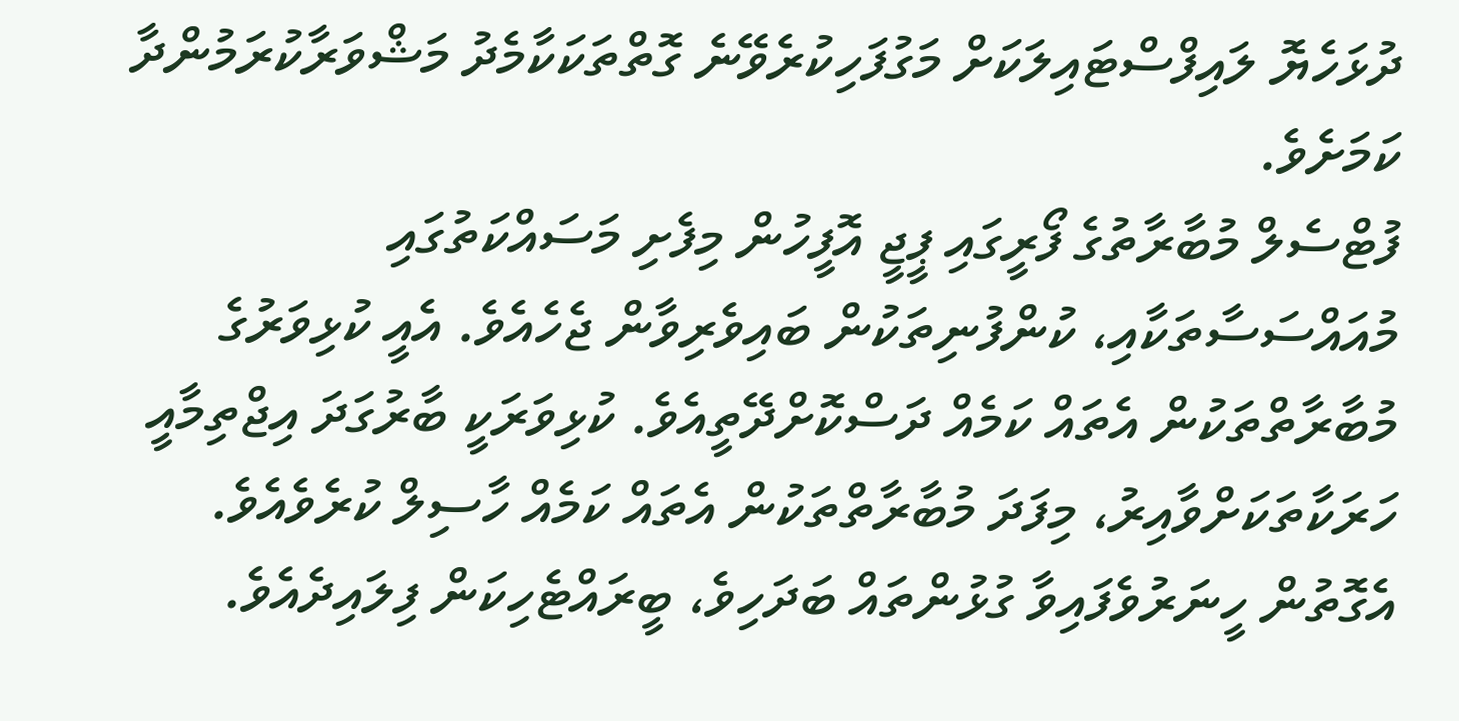ދުޅަހެޔޮ ލައިފްސްޓައިލަކަށް މަގުފަހިކުރެވޭނެ ގޮތްތަކަކާމެދު މަޝްވަރާކުރަމުންދާ ކަމަށެވެ.
ފުޓްސެލް މުބާރާތުގެ ފޯރީގައި ޕީޖީ އޮފީހުން މިފެށި މަސައްކަތުގައި މުއައްސަސާތަކާއި، ކުންފުނިތަކުން ބައިވެރިވާން ޖެހެއެވެ. އެއީ ކުޅިވަރުގެ މުބާރާތްތަކުން އެތައް ކަމެއް ދަސްކޮށްދޭތީއެވެ. ކުޅިވަރަކީ ބާރުގަދަ އިޖްތިމާއީ ހަރަކާތަކަށްވާއިރު، މިފަދަ މުބާރާތްތަކުން އެތައް ކަމެއް ހާސިލް ކުރެވެއެވެ. އެގޮތުން ހީނަރުވެފައިވާ ގުޅުންތައް ބަދަހިވެ، ބީރައްޓެހިކަން ފިލައިދެއެވެ.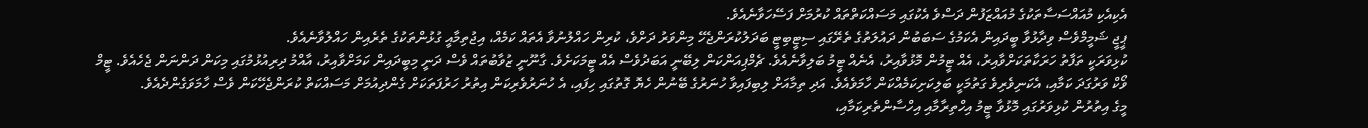އެކިއެކި މުއައްސަސާތަކުގެ މުއައްޒަފުން ދަސްވެ އެކުގައި މަސައްކަތްތައް ކުރުމަށް ފަސޭހަވާނެއެވެ.
ޕީޖީ ޝަމީމްވެސް ވިދާޅުވާ ބީދައިން އެކަމުގެ ސަބަބުން ދައުލަތުގެ ތެރޭގައި ސިޓީބިޓީ ބަދަލުކުރަންޖެހޭ މިންވަރު ދަށްވެ، ކުރިން ހައްލުނުވާ އެތައް ކަމެއް، އިޖުތިމާއީ ގުޅުންތަކުގެ ތެރެއިން ހައްލުވާނެއެވެ.
ކުޅިވަރަކީ ތަފާތު ހަރަކާތަކަށްވާއިރު، އެއް ޓީމުން މޮޅުވާއިރު، އެނެއް ޓީމު ބަލިވާނެއެވެ. ޗެމްޕިއަންކަން ލިބޭނީ އަބަދުވެސް އެއް ޓީމަކަށެވެ. ގާނޫނީ ޒުވާބުތައް ވެސް ދަނީ މިބީދައިން ކަމަށްވާއިރު، އާއްމު ދިރިއުޅުމުގައި މިކަން ދަންނަން ޖެހެއެވެ. ޓީމް ވޯކް ވަރުގަދަ ކަމާއި، އެކަނިވެރިވެ ގަތުމަކީ ބަލިކަށިކަމެއްކަން ހާމަވެއެވެ. އަދި ތިމާއަށް ލިބިފައިވާ ހުނަރުގެ ބޭނުން ހެޔޮ ގޮތުގައި ހިފައި، އެ ހުނަރުވެރިކަން އިތުރު ހަރުފަތަކަށް ގެންދިއުމަށް މަސައްކަތް ކުރަންޖެހޭކަން ވެސް ހާމަވަގެންދެއެވެ.
މީގެ އިތުރުން ކުޅިވަރުގައި މޮޅުވާ ޓީމު އިހްތިރާމާއި އިހްސާންތެރިކަމާއި،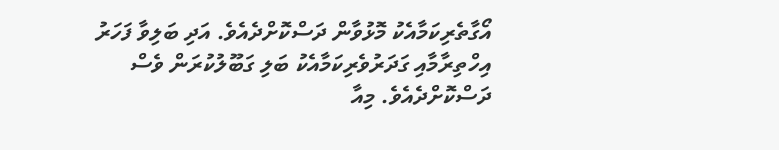އޯގާތެރިކަމާއެކު މޮޅުވާން ދަސްކޮށްދެއެވެ. އަދި ބަލިވާ ފަހަރު އިހްތިރާމާއި ގަދަރުވެރިކަމާއެކު ބަލި ގަބޫލުކުރަން ވެސް ދަސްކޮށްދެއެވެ. މިއާ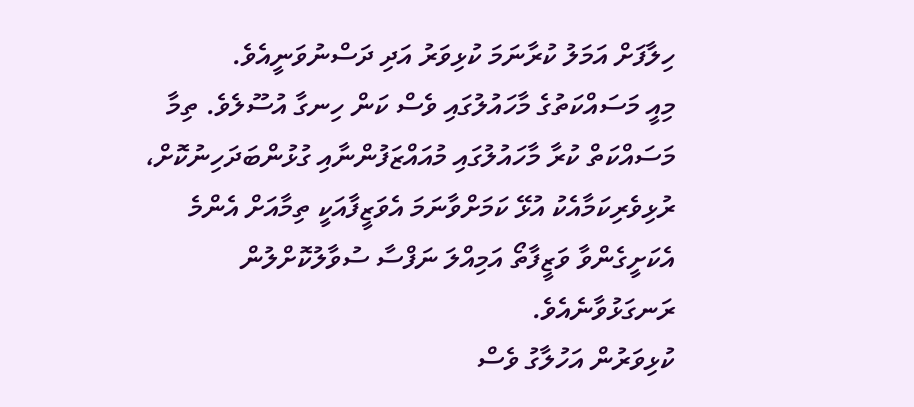ހިލާފަށް އަމަލު ކުރާނަމަ ކުޅިވަރު އަދި ދަސްނުވަނީއެވެ.
މިއީ މަސައްކަތުގެ މާހައުލުގައި ވެސް ކަން ހިނގާ އުސޫލެވެ. ތިމާ މަސައްކަތް ކުރާ މާހައުލުގައި މުއައްޒަފުންނާއި ގުޅުންބަދަހިނުކޮށް، ރުޅިވެރިކަމާއެކު އުޅޭ ކަމަށްވާނަމަ އެވަޒީފާއަކީ ތިމާއަށް އެންމެ އެކަށީގެންވާ ވަޒީފާތޯ އަމިއްލަ ނަފްސާ ސުވާލުކޮށްލުން ރަނގަޅުވާނެއެވެ.
ކުޅިވަރުން އަހުލާގު ވެސް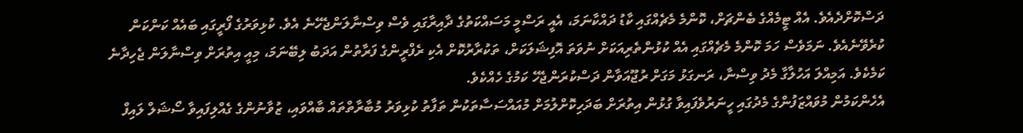ދަސްކޮށްދެއެވެ. އެއް ޓީމެއްގެ ބެންޗަށް، ކޮންމެ މެޗެއްގައި ކާޑު ދައްކާނަމަ، އެއީ ރަސްމީ މަސައްކަތުގެ ދާއިރާގައި ވެސް ވިސްނާލަންޖެހޭނެ އެވެ. ކުޅިވަރުގެ ފޯރީގައި ބައެއް ކަންކަން ކުރެވޭނެއެވެ. ނަމަވެސް ހަމަ ކޮންމެ މެޗެއްގައި އެއް ކުޅުންތެރިއަކަށް ނުވަތަ އޮފިޝަލަކަށް، ތަކުރާރުކޮށް އެކި ރެފްރީންގެ ފަރާތުން އަދަބު ލިބޭނަމަ، މިއީ އިތުރަށް ވިސްނާލަން ޖެހިދާނެ ކަމެކެވެ. އަމިއްލަ އަހުލާގާ މެދު ވިސްނާ، ރަނގަޅު މަގަށް ރުޖޫއަވާން ދަސްކުރަންޖެހޭ ކަމުގެ ހެއްކެވެ.
އެހެންކަމުން މުވައްޒަފުންގެ މެދުގައި ހީނަރުވެފައިވާ ގުޅުން އިތުރަށް ބަދަހިކޮށްލުމަށް މުއައްސަސާތަކުން ތަފާތު ކުޅިވަރު މުބާރާތްތައް ބާއްވައި، ޒުވާނުންގެ ގެއްލިފައިވާ ސޯޝަލް ލައިފް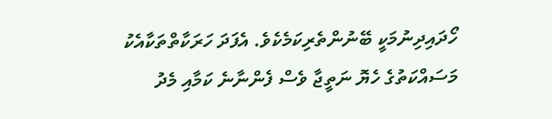ހޯދައިދިނުމަކީ ބޭނުންތެރިކަމެކެވެ. އެފަދަ ހަރަކާތްތަކާއެކު މަސައްކަތުގެ ހެޔޮ ނަތީޖާ ވެސް ފެންނާނެ ކަމާއި މެދު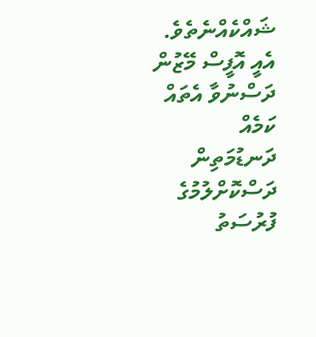ޝައްކެއްނެތެވެ. އެއީ އޮފީސް މޭޒުން ދަސްނުވާ އެތައް ކަމެއް ދަނޑުމަތިން ދަސްކޮށްލުމުގެ ފުރުސަތު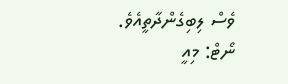ވެސް ލިބިގެންދާތީއެވެ.
ނޯޓް: މިއީ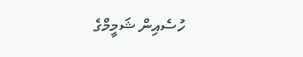ހުސެއިން ޝަމީމްގެ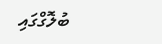ބުލޮގްގައި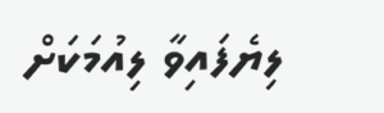ލިޔެފައިވާ ލިއުމަކަށް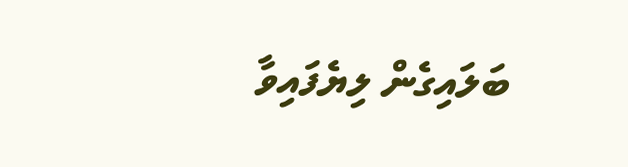ބަލައިގެން ލިޔެފައިވާ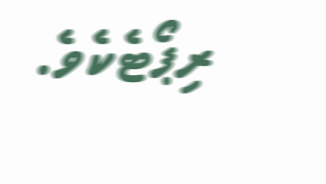ރިޕޯޓެކެވެ.